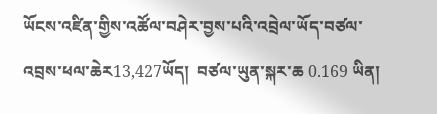ཡོངས་འཛིན་གྱིས་འཚོལ་བཤེར་བྱས་པའི་འབྲེལ་ཡོད་བཙལ་འབྲས་ཕལ་ཆེར13,427ཡོད།  བཙལ་ཡུན་སྐར་ཆ 0.169 ཡིན།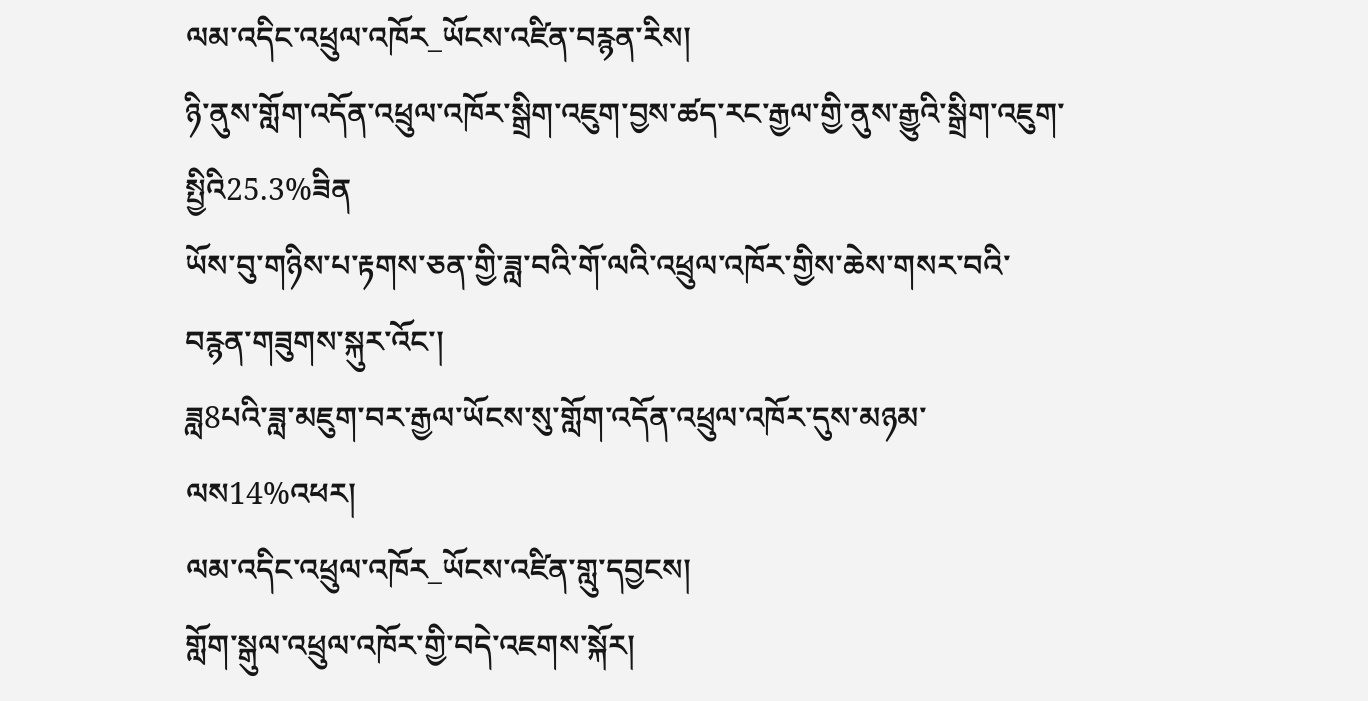ལམ་འདིང་འཕྲུལ་འཁོར_ཡོངས་འཛིན་བརྙན་རིས།
ཉི་ནུས་གློག་འདོན་འཕྲུལ་འཁོར་སྒྲིག་འཇུག་བྱས་ཚད་རང་རྒྱལ་གྱི་ནུས་རྒྱུའི་སྒྲིག་འཇུག་སྤྱིའི25.3%ཟིན
ཡོས་བུ་གཉིས་པ་རྟགས་ཅན་གྱི་ཟླ་བའི་གོ་ལའི་འཕྲུལ་འཁོར་གྱིས་ཆེས་གསར་བའི་བརྙན་གཟུགས་སྐུར་འོང་།
ཟླ8པའི་ཟླ་མཇུག་བར་རྒྱལ་ཡོངས་སུ་གློག་འདོན་འཕྲུལ་འཁོར་དུས་མཉམ་ལས14%འཕར།
ལམ་འདིང་འཕྲུལ་འཁོར_ཡོངས་འཛིན་གླུ་དབྱངས།
གློག་སྒུལ་འཕྲུལ་འཁོར་གྱི་བདེ་འཇགས་སྐོར།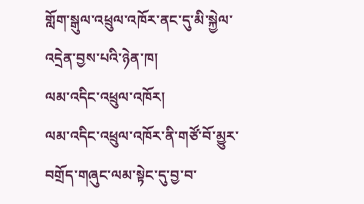གློག་སྒུལ་འཕྲུལ་འཁོར་ནང་དུ་མི་སྐྱེལ་འདྲེན་བྱས་པའི་ཉེན་ཁ།
ལམ་འདིང་འཕྲུལ་འཁོར།
ལམ་འདིང་འཕྲུལ་འཁོར་ནི་གཙོ་བོ་མྱུར་བགྲོད་གཞུང་ལམ་སྟེང་དུ་བྱ་བ་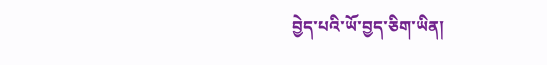བྱེད་པའི་ཡོ་བྱད་ཅིག་ཡིན།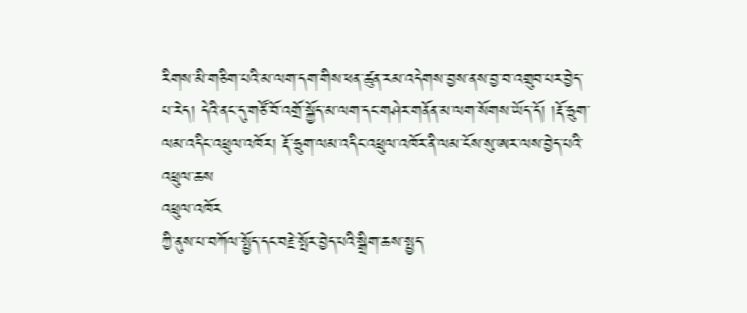རིགས་མི་གཅིག་པའི་མ་ལག་དག་གིས་ཕན་ཚུན་རམ་འདེགས་བྱས་ནས་བྱ་བ་འགྲུབ་པར་བྱེད་པ་རེད། དེའི་ནང་དུ་གཙོ་བོ་འགྲོ་སྐྱོད་མ་ལག་དང་གཤེར་གནོན་མ་ལག་སོགས་ཡོད་དོ། །རྡོ་ཧྲུག་ལམ་འདིང་འཕྲུལ་འཁོར། རྡོ་ཧྲུག་ལམ་འདིང་འཕྲུལ་འཁོར་ནི་ལམ་ངོས་སུ་ཨར་ལས་བྱེད་པའི་འཕྲུལ་ཆས
འཕྲུལ་འཁོར
ཀྱི་ནུས་པ་བཀོལ་སྤྱོད་དང་བརྗེ་སྤོར་བྱེད་པའི་སྒྲིག་ཆས་སྤྱད་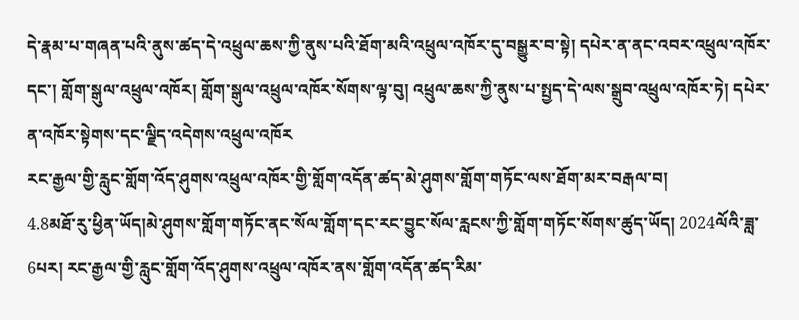དེ་རྣམ་པ་གཞན་པའི་ནུས་ཚད་དེ་འཕྲུལ་ཆས་ཀྱི་ནུས་པའི་ཐོག་མའི་འཕྲུལ་འཁོར་དུ་བསྒྱུར་བ་སྟེ། དཔེར་ན་ནང་འབར་འཕྲུལ་འཁོར་དང་། གློག་སྒུལ་འཕྲུལ་འཁོར། གློག་སྒུལ་འཕྲུལ་འཁོར་སོགས་ལྟ་བུ། འཕྲུལ་ཆས་ཀྱི་ནུས་པ་སྤྱད་དེ་ལས་སྒྲུབ་འཕྲུལ་འཁོར་ཏེ། དཔེར་ན་འཁོར་སྟེགས་དང་ལྗིད་འདེགས་འཕྲུལ་འཁོར
རང་རྒྱལ་གྱི་རླུང་གློག་འོད་ཤུགས་འཕྲུལ་འཁོར་གྱི་གློག་འདོན་ཚད་མེ་ཤུགས་གློག་གཏོང་ལས་ཐོག་མར་བརྒལ་བ།
4.8མཐོ་རུ་ཕྱིན་ཡོད།མེ་ཤུགས་གློག་གཏོང་ནང་སོལ་གློག་དང་རང་བྱུང་སོལ་རླངས་ཀྱི་གློག་གཏོང་སོགས་ཚུད་ཡོད། 2024ལོའི་ཟླ་6པར། རང་རྒྱལ་གྱི་རླུང་གློག་འོད་ཤུགས་འཕྲུལ་འཁོར་ནས་གློག་འདོན་ཚད་རིམ་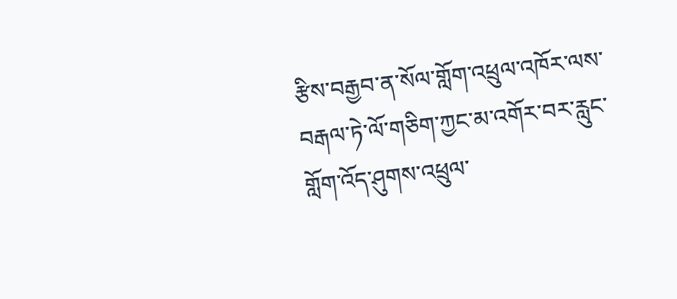རྩིས་བརྒྱབ་ན་སོལ་གློག་འཕྲུལ་འཁོར་ལས་བརྒལ་ཏེ་ལོ་གཅིག་ཀྱང་མ་འགོར་བར་རླུང་གློག་འོད་ཤུགས་འཕྲུལ་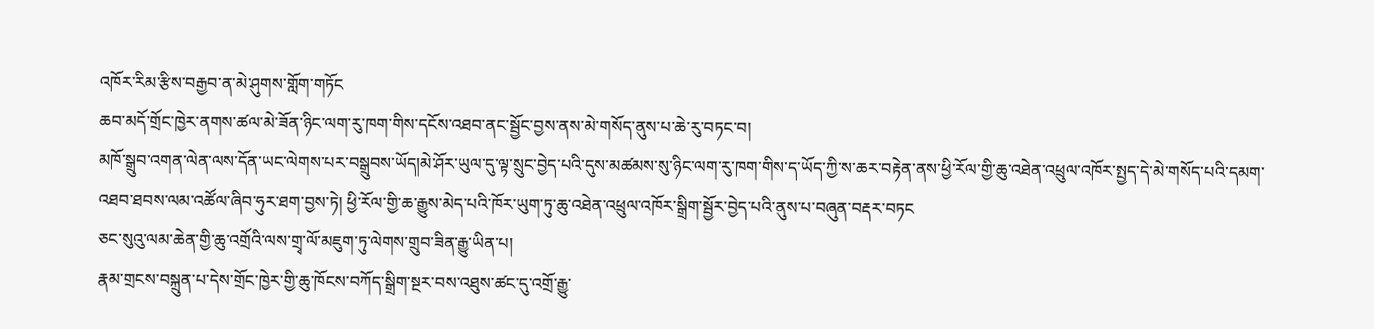འཁོར་རིམ་རྩིས་བརྒྱབ་ན་མེ་ཤུགས་གློག་གཏོང
ཆབ་མདོ་གྲོང་ཁྱེར་ནགས་ཚལ་མེ་ཟོན་ཉིང་ལག་རུ་ཁག་གིས་དངོས་འཐབ་ནང་སྦྱོང་བྱས་ནས་མེ་གསོད་ནུས་པ་ཆེ་རུ་བཏང་བ།
མཁོ་སྒྲུབ་འགན་ལེན་ལས་དོན་ཡང་ལེགས་པར་བསྒྲུབས་ཡོད།མེ་ཤོར་ཡུལ་དུ་ལྟ་སྲུང་བྱེད་པའི་དུས་མཚམས་སུ་ཉིང་ལག་རུ་ཁག་གིས་ད་ཡོད་ཀྱི་ས་ཆར་བརྟེན་ནས་ཕྱི་རོལ་གྱི་ཆུ་འཐེན་འཕྲུལ་འཁོར་སྤྱད་དེ་མེ་གསོད་པའི་དམག་འཐབ་ཐབས་ལམ་འཚོལ་ཞིབ་ཧུར་ཐག་བྱས་ཏེ། ཕྱི་རོལ་གྱི་ཆ་རྒྱུས་མེད་པའི་ཁོར་ཡུག་ཏུ་ཆུ་འཐེན་འཕྲུལ་འཁོར་སྒྲིག་སྦྱོར་བྱེད་པའི་ནུས་པ་བཞུན་བརྡར་བཏང
ཅང་སུའུ་ལམ་ཆེན་གྱི་ཆུ་འགྲོའི་ལས་གྲྭ་ལོ་མཇུག་ཏུ་ལེགས་གྲུབ་ཟིན་རྒྱུ་ཡིན་པ།
རྣམ་གྲངས་བསྐྲུན་པ་དེས་གྲོང་ཁྱེར་གྱི་ཆུ་ཁོངས་བཀོད་སྒྲིག་སྔར་བས་འཐུས་ཚང་དུ་འགྲོ་རྒྱུ་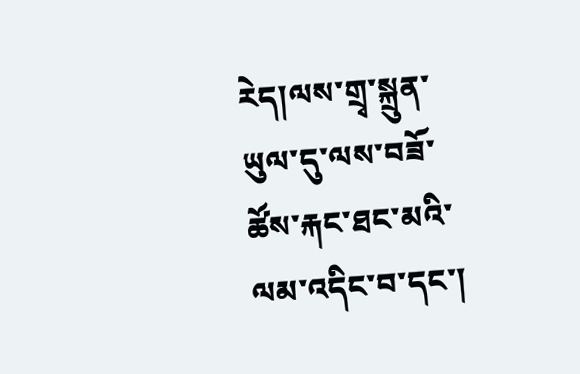རེད།ལས་གྲྭ་སྐྲུན་ཡུལ་དུ་ལས་བཟོ་ཚོས་རྐང་ཐང་མའི་ལམ་འདིང་བ་དང་།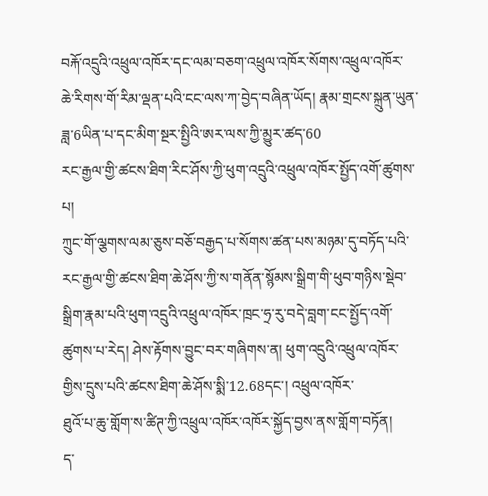བརྐོ་འདྲུའི་འཕྲུལ་འཁོར་དང་ལམ་བཅག་འཕྲུལ་འཁོར་སོགས་འཕྲུལ་འཁོར་ཆེ་རིགས་གོ་རིམ་ལྡན་པའི་ངང་ལས་ཀ་བྱེད་བཞིན་ཡོད། རྣམ་གྲངས་སྐྲུན་ཡུན་ཟླ་6ཡིན་པ་དང་མིག་སྔར་སྤྱིའི་ཨར་ལས་ཀྱི་མྱུར་ཚད་60
རང་རྒྱལ་གྱི་ཚངས་ཐིག་རིང་ཤོས་ཀྱི་ཕུག་འདྲུའི་འཕྲུལ་འཁོར་སྤྱོད་འགོ་ཚུགས་པ།
ཀྲུང་གོ་ལྕགས་ལམ་ཅུས་བཅོ་བརྒྱད་པ་སོགས་ཚན་པས་མཉམ་དུ་བཏོད་པའི་རང་རྒྱལ་གྱི་ཚངས་ཐིག་ཆེ་ཤོས་ཀྱི་ས་གནོན་སྙོམས་སྒྲིག་གི་ཕུབ་གཉིས་སྡེབ་སྒྲིག་རྣམ་པའི་ཕུག་འདྲུའི་འཕྲུལ་འཁོར་ཁྲང་ཧྲ་རུ་བདེ་བླག་ངང་སྤྱོད་འགོ་ཚུགས་པ་རེད། ཤེས་རྟོགས་བྱུང་བར་གཞིགས་ན། ཕུག་འདྲུའི་འཕྲུལ་འཁོར་གྱིས་དྲུས་པའི་ཚངས་ཐིག་ཆེ་ཤོས་སྨི་12.68དང་། འཕྲུལ་འཁོར་
ཐུའོ་པ་ཆུ་གློག་ས་ཚིཊ་ཀྱི་འཕྲུལ་འཁོར་འཁོར་སྐྱོད་བྱས་ནས་གློག་བཏོན།
ད་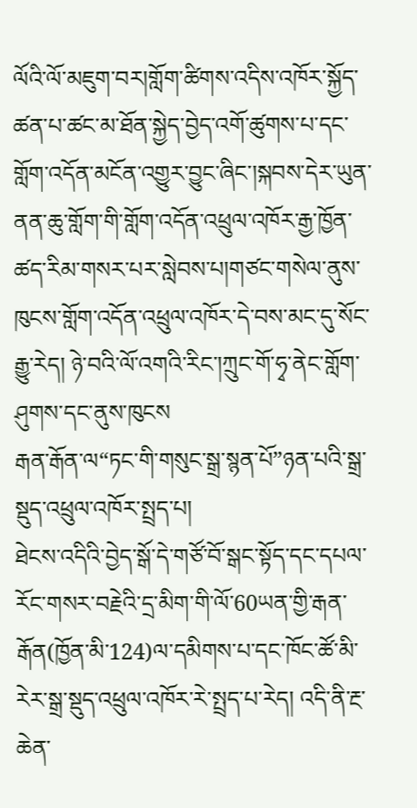ལོའི་ལོ་མཇུག་བར།གློག་ཚིགས་འདིས་འཁོར་སྐྱོད་ཚན་པ་ཚང་མ་ཐོན་སྐྱེད་བྱེད་འགོ་ཚུགས་པ་དང་གློག་འདོན་མངོན་འགྱུར་བྱུང་ཞིང་།སྐབས་དེར་ཡུན་ནན་ཆུ་གློག་གི་གློག་འདོན་འཕྲུལ་འཁོར་རྒྱ་ཁྱོན་ཚད་རིམ་གསར་པར་སླེབས་པ།གཙང་གསེལ་ནུས་ཁུངས་གློག་འདོན་འཕྲུལ་འཁོར་དེ་བས་མང་དུ་སོང་རྒྱུ་རེད། ཉེ་བའི་ལོ་འགའི་རིང་།ཀྲུང་གོ་ཧྭ་ནེང་གློག་ཤུགས་དང་ནུས་ཁུངས
རྒན་རྒོན་ལ“ཏང་གི་གསུང་སྒྲ་སྙན་པོ”ཉན་པའི་སྒྲ་སྡུད་འཕྲུལ་འཁོར་སྤྲད་པ།
ཐེངས་འདིའི་བྱེད་སྒོ་དེ་གཙོ་བོ་སྒང་སྟོད་དང་དཔལ་རོང་གསར་བརྗེའི་དྲ་མིག་གི་ལོ་60ཡན་གྱི་རྒན་རྒོན(ཁྱོན་མི་124)ལ་དམིགས་པ་དང་ཁོང་ཚོ་མི་རེར་སྒྲ་སྡུད་འཕྲུལ་འཁོར་རེ་སྤྲད་པ་རེད། འདི་ནི་རྔ་ཆེན་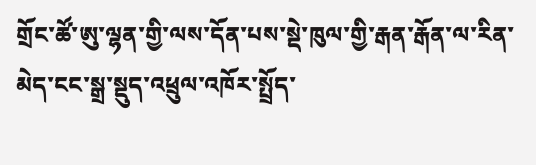གྲོང་ཚོ་ཨུ་ལྷན་གྱི་ལས་དོན་པས་སྡེ་ཁུལ་གྱི་རྒན་རྒོན་ལ་རིན་མེད་ངང་སྒྲ་སྡུད་འཕྲུལ་འཁོར་སྤྲོད་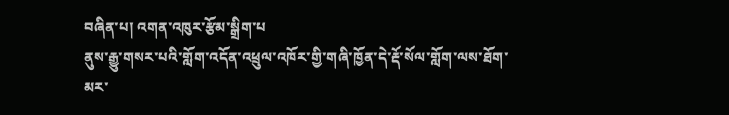བཞིན་པ། འགན་འཁུར་རྩོམ་སྒྲིག་པ
ནུས་རྒྱུ་གསར་པའི་གློག་འདོན་འཕྲུལ་འཁོར་གྱི་གཞི་ཁྱོན་དེ་རྡོ་སོལ་གློག་ལས་ཐོག་མར་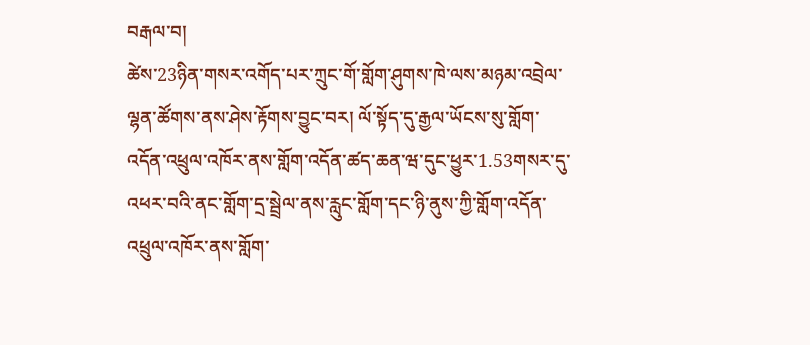བརྒལ་བ།
ཚེས་23ཉིན་གསར་འགོད་པར་ཀྲུང་གོ་གློག་ཤུགས་ཁེ་ལས་མཉམ་འབྲེལ་ལྷན་ཚོགས་ནས་ཤེས་རྟོགས་བྱུང་བར། ལོ་སྟོད་དུ་རྒྱལ་ཡོངས་སུ་གློག་འདོན་འཕྲུལ་འཁོར་ནས་གློག་འདོན་ཚད་ཆན་ཝ་དུང་ཕྱུར་1.53གསར་དུ་འཕར་བའི་ནང་གློག་དྲ་སྦྲེལ་ནས་རླུང་གློག་དང་ཉི་ནུས་ཀྱི་གློག་འདོན་འཕྲུལ་འཁོར་ནས་གློག་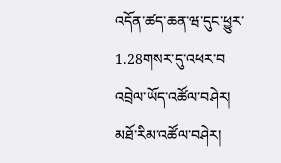འདོན་ཚད་ཆན་ཝ་དུང་ཕྱུར་1.28གསར་དུ་འཕར་བ
འབྲེལ་ཡོད་འཚོལ་བཤེར།
མཐོ་རིམ་འཚོལ་བཤེར།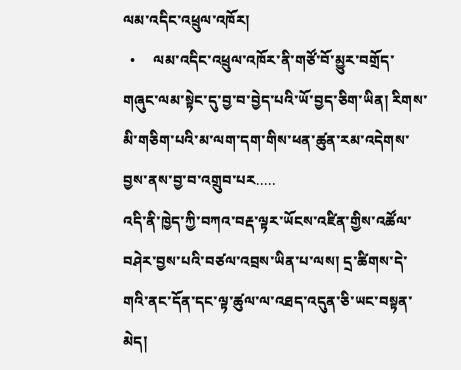ལམ་འདིང་འཕྲུལ་འཁོར།
  •     ལམ་འདིང་འཕྲུལ་འཁོར་ནི་གཙོ་བོ་མྱུར་བགྲོད་གཞུང་ལམ་སྟེང་དུ་བྱ་བ་བྱེད་པའི་ཡོ་བྱད་ཅིག་ཡིན། རིགས་མི་གཅིག་པའི་མ་ལག་དག་གིས་ཕན་ཚུན་རམ་འདེགས་བྱས་ནས་བྱ་བ་འགྲུབ་པར.....
འདི་ནི་ཁྱེད་ཀྱི་བཀའ་བརྡ་ལྟར་ཡོངས་འཛིན་གྱིས་འཚོལ་བཤེར་བྱས་པའི་བཙལ་འབྲས་ཡིན་པ་ལས། དྲ་ཚིགས་དེ་གའི་ནང་དོན་དང་ལྟ་ཚུལ་ལ་འཐད་འདུན་ཅི་ཡང་བསྟན་མེད།